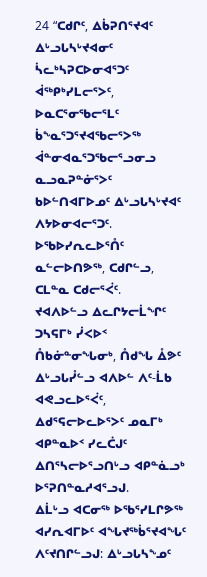24 “ᑕᑯᒋᑦ, ᐃᑳᕈᑎᕐᔪᐊᑦ ᐃᒡᓗᒐᓴᒡᔪᐊᓂᑦ ᓵᓚᒃᓴᕈᑕᐅᓂᐊᕐᑐᑦ ᐋᖅᑭᒃᓯᒪᓕᕐᐳᑦ, ᐅᓇᑕᕐᓂᖃᓕᕐᒪᑦ ᑳᖕᓇᕐᑐᕐᔪᐊᖃᓕᕐᐳᖅ ᐋᓐᓂᐊᓇᕐᑐᖃᓕᕐᓗᓂᓗ ᓇᓗᓇᕈᓐᓃᕐᐳᑦ ᑲᐅᓪᑎᐊᒥᐅᓄᑦ ᐃᒡᓗᒐᓴᒡᔪᐊᑦ ᐱᔭᐅᓂᐊᓕᕐᑐᑦ. ᐅᖃᐅᓯᕆᓚᐅᕐᑍᑦ ᓇᓪᓕᐅᑎᕗᖅ, ᑕᑯᒋᓪᓗ, ᑕᒪᓐᓇ ᑕᑯᓕᕐᐹᑦ.
ᔪᐊᐱᐅᓪᓗ ᐃᓚᒋᔭᓕᒫᖏᑦ ᑐᓴᕋᒥᒃ ᓰᐸᐅᑉ ᑍᑲᓃᓐᓂᖓᓂᒃ, ᑍᑯᖓ ᐂᕗᑦ ᐃᒡᓗᒐᓮᓪᓗ ᐊᐱᐅᓪ ᐱᑦ-ᒫᑲ ᐊᕙᓗᓚᐅᕐᐹᑦ, ᐃᑯᕐᕋᓕᐅᓚᐅᕐᐳᑦ ᓄᓇᒥᒃ ᐊᑭᓐᓇᐅᑉ ᓯᓚᑖᒍᑦ ᐃᑎᕐᓴᓕᐅᕐᓗᑎᒡᓗ ᐊᑭᓐᓈᓗᒃ ᐅᕐᕈᑎᓐᓇᓱᐊᕐᓗᒍ.
ᐃᒫᒡᓗ ᐊᑕᓂᖅ ᐅᖃᕐᓯᒪᒋᕗᖅ ᐊᓯᕆᐊᒥᐅᑦ ᐊᖓᔪᖅᑳᕐᔪᐊᖓᑦ ᐱᑦᔪᑎᒋᓪᓗᒍ: ᐃᒡᓗᒐᓴᖕᓄᑦ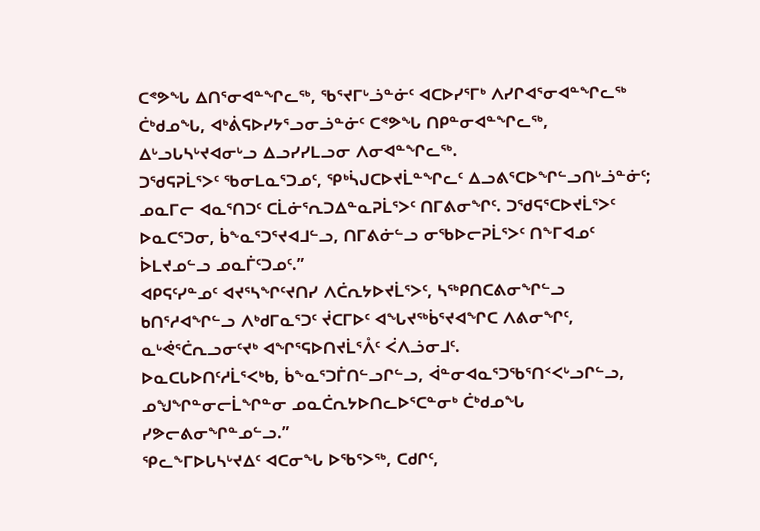ᑕᕝᕗᖓ ᐃᑎᕐᓂᐊᓐᖏᓚᖅ, ᖃᕐᔪᒥᒡᓘᓐᓃᑦ ᐊᑕᐅᓯᕐᒥᒃ ᐱᓯᒋᐊᕐᓂᐊᓐᖏᓚᖅ ᑖᒃᑯᓄᖓ, ᐊᒃᕖᕋᐅᓯᔭᕐᓗᓂᓘᓐᓃᑦ ᑕᕝᕗᖓ ᑎᑭᓐᓂᐊᓐᖏᓚᖅ, ᐃᒡᓗᒐᓴᒡᔪᐊᓂᒡᓗ ᐃᓗᓯᓯᒪᓗᓂ ᐱᓂᐊᓐᖏᓚᖅ.
ᑐᖁᕋᕈᒫᕐᐳᑦ ᖃᓂᒪᓇᕐᑐᓄᑦ, ᕿᒃᓵᒍᑕᐅᔪᒫᓐᖏᓚᑦ ᐃᓗᕕᕐᑕᐅᖏᓪᓗᑎᒡᓘᓐᓃᑦ; ᓄᓇᒥᓕ ᐊᓇᕐᑎᑐᑦ ᑕᒫᓃᕐᕆᑐᐃᓐᓇᕈᒫᕐᐳᑦ ᑎᒥᕕᓂᖏᑦ. ᑐᖁᕋᕐᑕᐅᔪᒫᕐᐳᑦ ᐅᓇᑕᕐᑐᓂ, ᑳᖕᓇᕐᑐᕐᔪᐊᒧᓪᓗ, ᑎᒥᕕᓃᓪᓗ ᓂᖃᐅᓕᕈᒫᕐᐳᑦ ᑎᖕᒥᐊᓄᑦ ᐆᒪᔪᓄᓪᓗ ᓄᓇᒦᑦᑐᓄᑦ.”
ᐊᑭᕋᑦᓯᓐᓄᑦ ᐊᔪᕐᓴᖏᑦᔪᑎᓯ ᐱᑖᕆᔭᐅᔪᒫᕐᐳᑦ, ᓴᖅᑭᑎᑕᕕᓂᖏᓪᓗ ᑲᑎᕐᓱᐊᖏᓪᓗ ᐱᒃᑯᒥᓇᕐᑐᑦ ᔫᑕᒥᐅᑦ ᐊᖓᔪᖅᑳᕐᔪᐊᖏᑕ ᐱᕕᓂᖏᑦ, ᓇᒡᕚᕐᑖᕆᓗᓂᑦᔪᒃ ᐊᖏᕐᕋᐅᑎᔪᒫᕐᐰᑦ ᐹᐱᓘᓂᒧᑦ.
ᐅᓇᑕᒐᐅᑎᑦᓱᒫᕐᐸᒃᑲ, ᑳᖕᓇᕐᑐᒦᑎᓪᓗᒋᓪᓗ, ᐋᓐᓂᐊᓇᕐᑐᖃᕐᑎᑉᐸᒡᓗᒋᓪᓗ, ᓄᖑᖏᓐᓂᓕᒫᖏᓐᓂ ᓄᓇᑖᕆᔭᐅᑎᓚᐅᕐᑕᓐᓂᒃ ᑖᒃᑯᓄᖓ ᓯᕗᓕᕕᓂᖏᓐᓄᓪᓗ.”
ᕿᓚᖕᒥᐅᒐᓴᒡᔪᐃᑦ ᐊᑕᓂᖓ ᐅᖃᕐᐳᖅ, ᑕᑯᒋᑦ,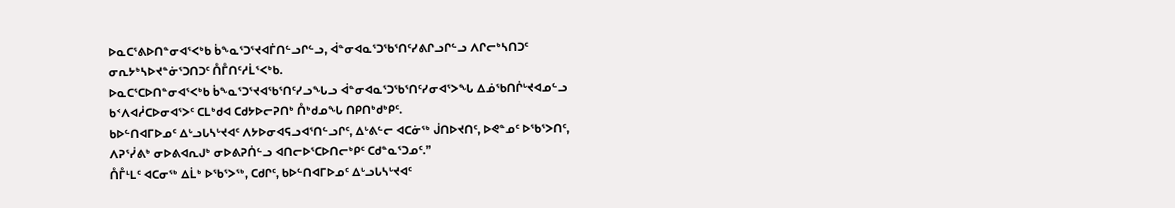ᐅᓇᑕᕐᕕᐅᑎᓐᓂᐊᕐᐸᒃᑲ ᑳᖕᓇᕐᑐᕐᔪᐊᒦᑎᓪᓗᒋᓪᓗ, ᐋᓐᓂᐊᓇᕐᑐᖃᕐᑎᑦᓯᕕᒋᓗᒋᓪᓗ ᐱᒋᓕᒃᓴᑎᑐᑦ ᓂᕆᔭᒃᓴᐅᔪᓐᓃᕐᑐᑎᑐᑦ ᑍᒤᑎᑦᓱᒫᕐᐸᒃᑲ.
ᐅᓇᑕᕐᑕᐅᑎᓐᓂᐊᕐᐸᒃᑲ ᑳᖕᓇᕐᑐᕐᔪᐊᖃᕐᑎᑦᓯᓗᖓᓗ ᐋᓐᓂᐊᓇᕐᑐᖃᕐᑎᑦᓯᓂᐊᕐᐳᖓ ᐃᓅᖃᑎᒌᒡᔪᐊᓄᓪᓗ ᑲᑉᐱᐊᓲᑕᐅᓂᐊᕐᐳᑦ ᑕᒪᒃᑯᐊ ᑕᑯᔭᐅᓕᕈᑎᒃ ᑍᒃᑯᓄᖓ ᑎᑭᑎᒃᑯᒃᑭᑦ.
ᑲᐅᓪᑎᐊᒥᐅᓄᑦ ᐃᒡᓗᒐᓴᒡᔪᐊᑦ ᐱᔭᐅᓂᐊᕋᓗᐊᕐᑎᓪᓗᒋᑦ, ᐃᒡᕕᓪᓕ ᐊᑕᓃᖅ ᒎᑎᐅᔪᑎᑦ, ᐅᕙᓐᓄᑦ ᐅᖃᕐᐳᑎᑦ, ᐱᕈᕐᓰᕕᒃ ᓂᐅᕕᐊᕆᒍᒃ ᓂᐅᕕᕈᑏᓪᓗ ᐊᑎᓕᐅᕐᑕᐅᑎᓕᒃᑭᑦ ᑕᑯᓐᓇᕐᑐᓄᑦ.”
ᑍᒤᒻᒪᑦ ᐊᑕᓂᖅ ᐃᒫᒃ ᐅᖃᕐᐳᖅ, ᑕᑯᒋᑦ, ᑲᐅᓪᑎᐊᒥᐅᓄᑦ ᐃᒡᓗᒐᓴᒡᔪᐊᑦ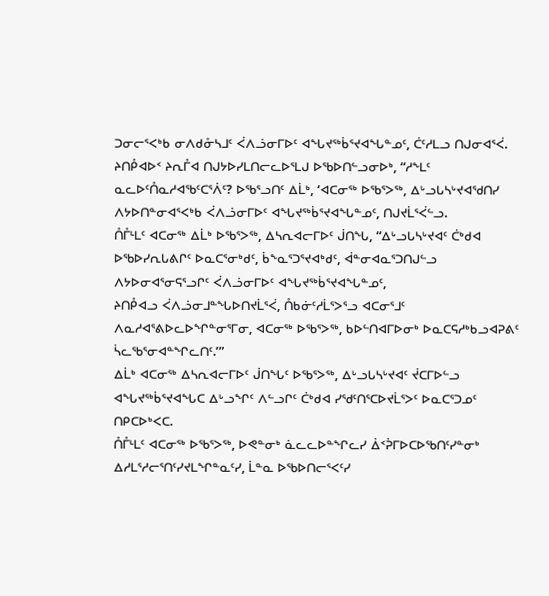ᑐᓂᓕᕐᐸᒃᑲ ᓂᐱᑯᓁᓴᒧᑦ ᐹᐱᓘᓂᒥᐅᑦ ᐊᖓᔪᖅᑳᕐᔪᐊᖓᓐᓄᑦ, ᑖᑦᓱᒪᓗ ᑎᒍᓂᐊᕐᐹ.
ᔨᑎᑬᐊᐅᑉ ᔨᕆᒤᐊ ᑎᒍᔭᐅᓯᒪᑎᓕᓚᐅᕐᒪᒍ ᐅᖃᐅᑎᓪᓗᓂᐅᒃ, “ᓱᖕᒪᑦ ᓇᓚᐅᑦᑍᓇᓱᐊᖃᑦᑕᕐᐲᑦ? ᐅᖃᕐᓗᑎᑦ ᐃᒫᒃ, ‘ᐊᑕᓂᖅ ᐅᖃᕐᐳᖅ, ᐃᒡᓗᒐᓴᒡᔪᐊᖁᑎᓯ ᐱᔭᐅᑎᓐᓂᐊᕐᐸᒃᑲ ᐹᐱᓘᓂᒥᐅᑦ ᐊᖓᔪᖅᑳᕐᔪᐊᖓᓐᓄᑦ, ᑎᒍᔪᒫᕐᐹᓪᓗ.
ᑍᒤᒻᒪᑦ ᐊᑕᓂᖅ ᐃᒫᒃ ᐅᖃᕐᐳᖅ, ᐃᓴᕆᐊᓕᒥᐅᑦ ᒎᑎᖓ, “ᐃᒡᓗᒐᓴᒡᔪᐊᑦ ᑖᒃᑯᐊ ᐅᖃᐅᓯᕆᒐᕕᒋᑦ ᐅᓇᑕᕐᓂᒃᑯᑦ, ᑳᖕᓇᕐᑐᕐᔪᐊᒃᑯᑦ, ᐋᓐᓂᐊᓇᕐᑐᑎᒍᓪᓗ ᐱᔭᐅᓂᐊᕐᓂᕋᕐᓗᒋᑦ ᐹᐱᓘᓂᒥᐅᑦ ᐊᖓᔪᖅᑳᕐᔪᐊᖓᓐᓄᑦ,
ᔨᑎᑬᐊᓗ ᐹᐱᓘᓂᒧᓐᖓᐅᑎᔪᒫᕐᐹ, ᑍᑲᓃᑦᓱᒫᕐᐳᕐᓗ ᐊᑕᓂᕐᒧᑦ ᐱᓇᓱᐊᕐᕕᐅᓚᐅᖏᓐᓂᕐᒥᓂ, ᐊᑕᓂᖅ ᐅᖃᕐᐳᖅ, ᑲᐅᓪᑎᐊᒥᐅᓂᒃ ᐅᓇᑕᕋᓱᒃᑲᓗᐊᕈᕕᑦ ᓵᓚᖃᕐᓂᐊᓐᖏᓚᑎᑦ.’”
ᐃᒫᒃ ᐊᑕᓂᖅ ᐃᓴᕆᐊᓕᒥᐅᑦ ᒎᑎᖓᑦ ᐅᖃᕐᐳᖅ, ᐃᒡᓗᒐᓴᒡᔪᐊᑦ ᔫᑕᒥᐅᓪᓗ ᐊᖓᔪᖅᑳᕐᔪᐊᖓᑕ ᐃᒡᓗᖏᑦ ᐱᓪᓗᒋᑦ ᑖᒃᑯᐊ ᓯᖁᑦᑎᕐᑕᐅᔪᒫᕐᐳᑦ ᐅᓇᑕᕐᑐᓄᑦ ᑎᑭᑕᐅᒃᐸᑕ.
ᑍᒤᒻᒪᑦ ᐊᑕᓂᖅ ᐅᖃᕐᐳᖅ, ᐅᕙᓐᓂᒃ ᓈᓚᓚᐅᓐᖏᓚᓯ ᐄᑉᕉᒥᐅᑕᐅᖃᑎᑦᓯᓐᓂᒃ ᐃᓱᒪᕐᓱᓕᕐᑎᑦᓯᔪᒪᖏᓐᓇᑦᓯ, ᒫᓐᓇ ᐅᖃᐅᑎᓕᕐᐸᑦᓯ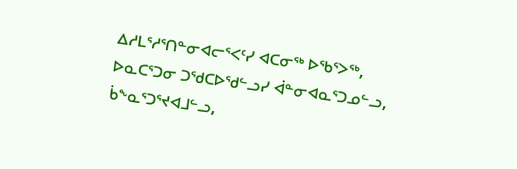ᐃᓱᒪᕐᓱᕐᑎᓐᓂᐊᓕᕐᐸᑦᓯ ᐊᑕᓂᖅ ᐅᖃᕐᐳᖅ, ᐅᓇᑕᕐᑐᓂ ᑐᖁᑕᐅᖁᓪᓗᓯ ᐋᓐᓂᐊᓇᕐᑐᓄᓪᓗ, ᑳᖕᓇᕐᑐᕐᔪᐊᒧᓪᓗ,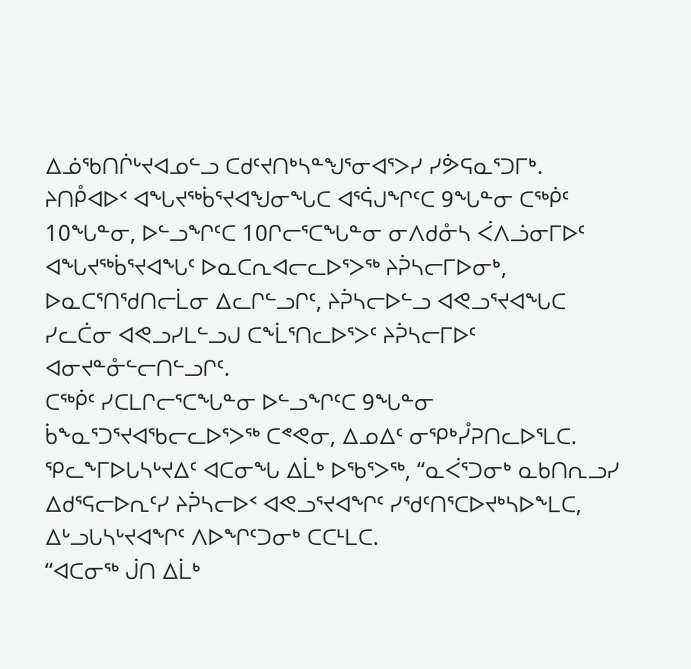ᐃᓅᖃᑎᒌᒡᔪᐊᓄᓪᓗ ᑕᑯᑦᔪᑎᒃᓴᓐᖑᕐᓂᐊᕐᐳᓯ ᓯᕘᕋᓇᕐᑐᒥᒃ.
ᔨᑎᑬᐊᐅᑉ ᐊᖓᔪᖅᑳᕐᔪᐊᖑᓂᖓᑕ ᐊᕐᕌᒍᖏᑦᑕ 9ᖓᓐᓂ ᑕᖅᑮᑦ 10ᖓᓐᓂ, ᐅᓪᓗᖏᑦᑕ 10ᒋᓕᕐᑕᖓᓐᓂ ᓂᐱᑯᓁᓴ ᐹᐱᓘᓂᒥᐅᑦ ᐊᖓᔪᖅᑳᕐᔪᐊᖓᑦ ᐅᓇᑕᕆᐊᓕᓚᐅᕐᐳᖅ ᔨᕉᓴᓕᒥᐅᓂᒃ, ᐅᓇᑕᕐᑎᖁᑎᓕᒫᓂ ᐃᓚᒋᓪᓗᒋᑦ, ᔨᕉᓴᓕᐅᓪᓗ ᐊᕙᓗᕐᔪᐊᖓᑕ ᓯᓚᑖᓂ ᐊᕙᓗᓯᒪᓪᓗᒍ ᑕᖕᒫᕐᑎᓚᐅᕐᐳᑦ ᔨᕉᓴᓕᒥᐅᑦ ᐊᓂᔪᓐᓁᓪᓕᑎᓪᓗᒋᑦ.
ᑕᖅᑮᑦ ᓯᑕᒪᒋᓕᕐᑕᖓᓐᓂ ᐅᓪᓗᖏᑦᑕ 9ᖓᓐᓂ ᑳᖕᓇᕐᑐᕐᔪᐊᖃᓕᓚᐅᕐᐳᖅ ᑕᕝᕙᓂ, ᐃᓄᐃᑦ ᓂᕿᒃᓮᕈᑎᓚᐅᕐᒪᑕ.
ᕿᓚᖕᒥᐅᒐᓴᒡᔪᐃᑦ ᐊᑕᓂᖓ ᐃᒫᒃ ᐅᖃᕐᐳᖅ, “ᓇᐹᕐᑐᓂᒃ ᓇᑲᑎᕆᓗᓯ ᐃᑯᕐᕋᓕᐅᕆᑦᓯ ᔨᕉᓴᓕᐅᑉ ᐊᕙᓗᕐᔪᐊᖏᑦ ᓯᖁᑦᑎᕐᑕᐅᔪᒃᓴᐅᖕᒪᑕ, ᐃᒡᓗᒐᓴᒡᔪᐊᖏᑦ ᐱᐅᖏᑦᑐᓂᒃ ᑕᑕᒻᒪᑕ.
“ᐊᑕᓂᖅ ᒎᑎ ᐃᒫᒃ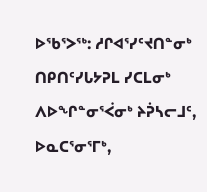ᐅᖃᕐᐳᖅ: ᓱᒋᐊᕐᓯᑦᔪᑎᓐᓂᒃ ᑎᑭᑎᑦᓯᒐᔭᕈᒪ ᓯᑕᒪᓂᒃ ᐱᐅᖏᓐᓂᕐᐹᓂᒃ ᔨᕉᓴᓕᒧᑦ, ᐅᓇᑕᕐᓂᕐᒥᒃ,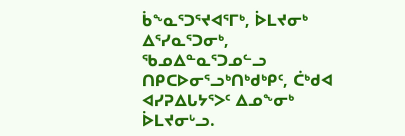ᑳᖕᓇᕐᑐᕐᔪᐊᕐᒥᒃ, ᐆᒪᔪᓂᒃ ᐃᕐᓯᓇᕐᑐᓂᒃ, ᖃᓄᐃᓐᓇᕐᑐᓄᓪᓗ ᑎᑭᑕᐅᓂᕐᓗᒃᑎᒃᑯᒃᑭᑦ, ᑖᒃᑯᐊ ᐊᓯᕈᐃᒐᔭᕐᐳᑦ ᐃᓄᖕᓂᒃ ᐆᒪᔪᓂᒡᓗ.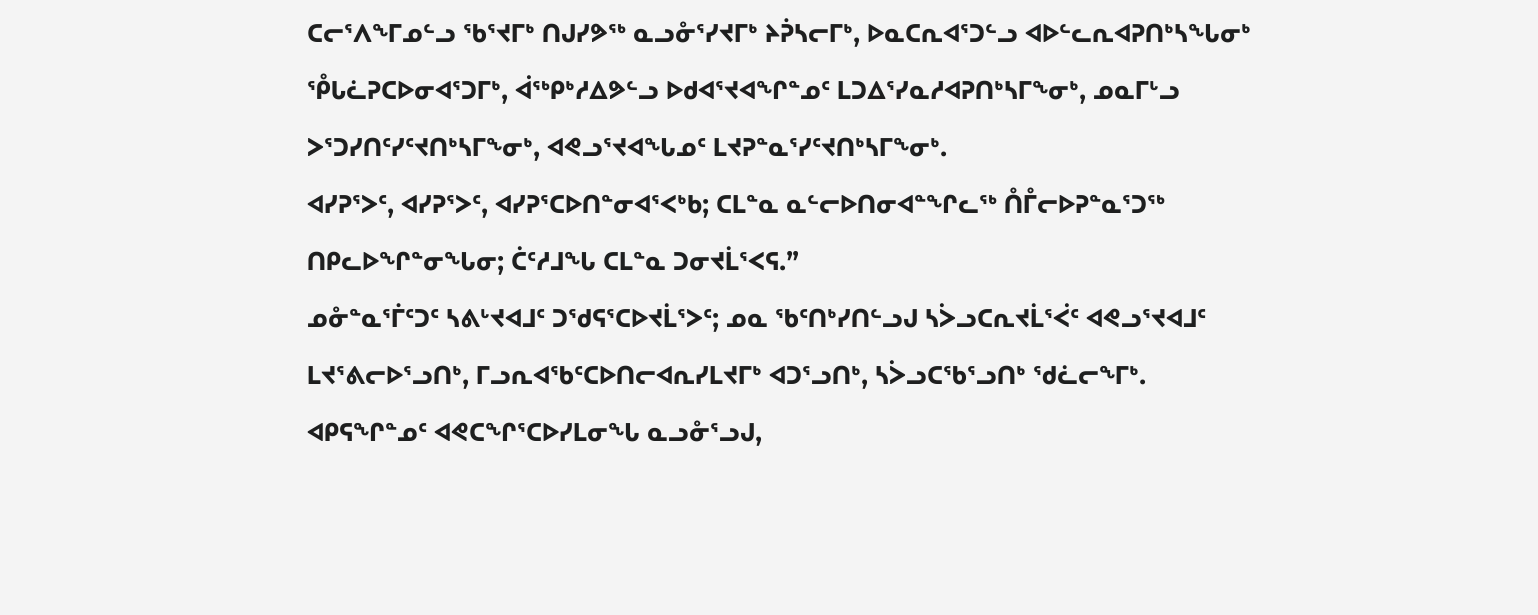ᑕᓕᕐᐱᖕᒥᓄᓪᓗ ᖃᕐᔪᒥᒃ ᑎᒍᓯᕗᖅ ᓇᓗᓁᕐᓯᔪᒥᒃ ᔨᕉᓴᓕᒥᒃ, ᐅᓇᑕᕆᐊᕐᑐᓪᓗ ᐊᐅᓪᓚᕆᐊᕈᑎᒃᓴᖓᓂᒃ ᕾᒐᓛᕈᑕᐅᓂᐊᕐᑐᒥᒃ, ᐋᖅᑭᒃᓱᐃᕗᓪᓗ ᐅᑯᐊᕐᔪᐊᖏᓐᓄᑦ ᒪᑐᐃᕐᓯᓇᓱᐊᕈᑎᒃᓴᒥᖕᓂᒃ, ᓄᓇᒥᒡᓗ ᐳᕐᑐᓯᑎᑦᓯᑦᔪᑎᒃᓴᒥᖕᓂᒃ, ᐊᕙᓗᕐᔪᐊᖓᓄᑦ ᒪᔪᕈᓐᓇᕐᓯᑦᔪᑎᒃᓴᒥᖕᓂᒃ.
ᐊᓯᕈᕐᐳᑦ, ᐊᓯᕈᕐᐳᑦ, ᐊᓯᕈᕐᑕᐅᑎᓐᓂᐊᕐᐸᒃᑲ; ᑕᒪᓐᓇ ᓇᓪᓕᐅᑎᓂᐊᓐᖏᓚᖅ ᑍᒤᓕᐅᕈᓐᓇᕐᑐᖅ ᑎᑭᓚᐅᖏᓐᓂᖓᓂ; ᑖᑦᓱᒧᖓ ᑕᒪᓐᓇ ᑐᓂᔪᒫᕐᐸᕋ.”
ᓄᓁᓐᓇᕐᒦᑦᑐᑦ ᓴᕕᒡᔪᐊᒧᑦ ᑐᖁᕋᕐᑕᐅᔪᒫᕐᐳᑦ; ᓄᓇ ᖃᑦᑎᒃᓯᑎᓪᓗᒍ ᓴᐴᓗᑕᕆᔪᒫᕐᐹᑦ ᐊᕙᓗᕐᔪᐊᒧᑦ ᒪᔪᕐᕕᓕᐅᕐᓗᑎᒃ, ᒥᓗᕆᐊᖃᑦᑕᐅᑎᓕᐊᕆᓯᒪᔪᒥᒃ ᐊᑐᕐᓗᑎᒃ, ᓴᐴᓗᑕᖃᕐᓗᑎᒃ ᖁᓛᓕᖕᒥᒃ.
ᐊᑭᕋᖏᓐᓄᑦ ᐊᕙᑕᖏᕐᑕᐅᓯᒪᓂᖓ ᓇᓗᓁᕐᓗᒍ,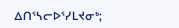ᐃᑎᕐᓴᓕᐅᕐᓯᒪᔪᓂᒃ;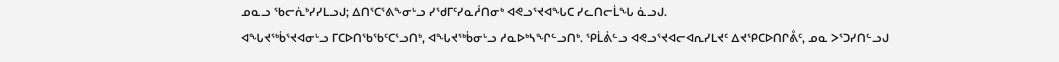ᓄᓇᓗ ᖃᓕᕇᒃᓯᓯᒪᓗᒍ; ᐃᑎᕐᑕᕐᕕᖕᓂᒡᓗ ᓯᖁᒥᑦᓯᓇᓲᑎᓂᒃ ᐊᕙᓗᕐᔪᐊᖓᑕ ᓯᓚᑎᓕᒫᖓ ᓈᓗᒍ.
ᐊᖓᔪᖅᑳᕐᔪᐊᓂᒡᓗ ᒥᑕᐅᑎᖃᖃᑦᑕᕐᓗᑎᒃ, ᐊᖓᔪᖅᑳᓂᒡᓗ ᓱᓇᐅᒃᓴᖏᓪᓗᑎᒃ. ᕿᒫᕖᓪᓗ ᐊᕙᓗᕐᔪᐊᓕᐊᕆᓯᒪᔪᑦ ᐃᔪᕿᑕᐅᑎᒋᕔᑦ, ᓄᓇ ᐳᕐᑐᓯᑎᓪᓗᒍ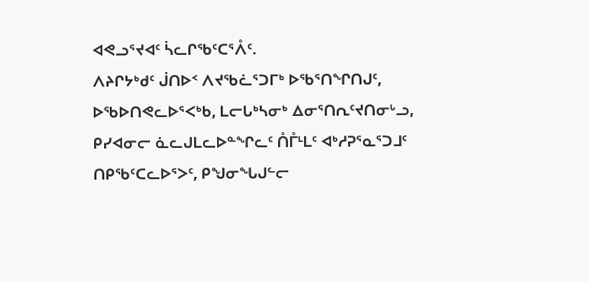ᐊᕙᓗᕐᔪᐊᑦ ᓵᓚᒋᖃᑦᑕᕐᐰᑦ.
ᐱᔨᒋᔭᒃᑯᑦ ᒎᑎᐅᑉ ᐱᔪᖃᓛᕐᑐᒥᒃ ᐅᖃᕐᑎᖏᑎᒍᑦ, ᐅᖃᐅᑎᕙᓚᐅᕐᐸᒃᑲ, ᒪᓕᒐᒃᓴᓂᒃ ᐃᓂᕐᑎᕆᑦᔪᑎᓂᒡᓗ, ᑭᓯᐊᓂᓕ ᓈᓚᒍᒪᓚᐅᓐᖏᓚᑦ ᑍᒤᒻᒪᑦ ᐊᒃᓱᕈᕐᓇᕐᑐᒧᑦ ᑎᑭᖃᑦᑕᓚᐅᕐᐳᑦ, ᑭᖑᓂᖓᒍᓪᓕ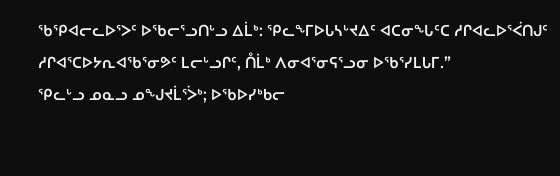ᖃᕿᐊᓕᓚᐅᕐᐳᑦ ᐅᖃᓕᕐᓗᑎᒡᓗ ᐃᒫᒃ: ᕿᓚᖕᒥᐅᒐᓴᒡᔪᐃᑦ ᐊᑕᓂᖓᑦᑕ ᓱᒋᐊᓚᐅᕐᐹᑎᒍᑦ ᓱᒋᐊᕐᑕᐅᔭᕆᐊᖃᕐᓂᕗᑦ ᒪᓕᒡᓗᒋᑦ, ᑍᒫᒃ ᐱᓂᐊᕐᓂᕋᕐᓗᓂ ᐅᖃᕐᓯᒪᒐᒥ.”
ᕿᓚᒡᓗ ᓄᓇᓗ ᓄᖑᔪᒫᕐᐴᒃ; ᐅᖃᐅᓯᒃᑲᓕ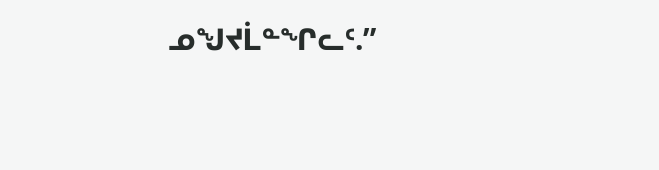ᓄᖑᔪᒫᓐᖏᓚᑦ.”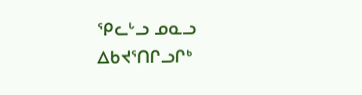ᕿᓚᒡᓗ ᓄᓇᓗ ᐃᑲᔪᕐᑎᒋᓗᒋᒃ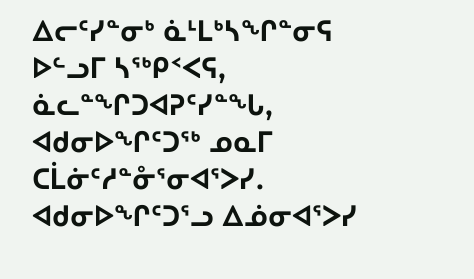ᐃᓕᑦᓯᓐᓂᒃ ᓈᒻᒪᒃᓴᖏᓐᓂᕋ ᐅᓪᓗᒥ ᓴᖅᑭᑉᐸᕋ, ᓈᓚᓐᖏᑐᐊᕈᑦᓯᓐᖓ, ᐊᑯᓂᐅᖏᑦᑐᖅ ᓄᓇᒥ ᑕᒫᓃᑦᓱᓐᓁᕐᓂᐊᕐᐳᓯ. ᐊᑯᓂᐅᖏᑦᑐᕐᓗ ᐃᓅᓂᐊᕐᐳᓯ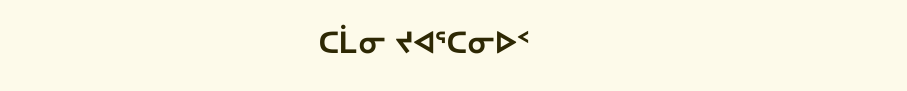ᑕᒫᓂ ᔪᐊᕐᑕᓂᐅᑉ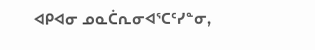ᐊᑭᐊᓂ ᓄᓇᑖᕆᓂᐊᕐᑕᑦᓯᓐᓂ,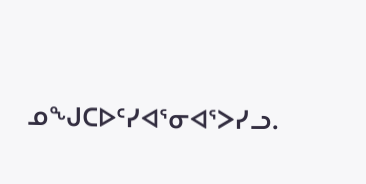ᓄᖑᑕᐅᑦᓯᐊᕐᓂᐊᕐᐳᓯᓗ.